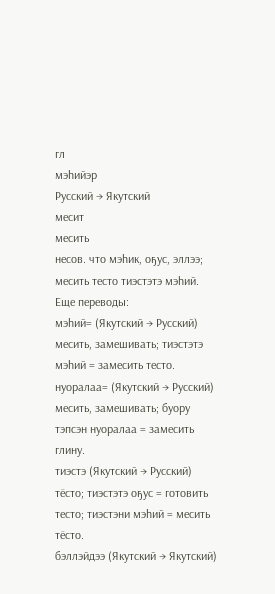гл
мэһийэр
Русский → Якутский
месит
месить
несов. что мэһик, оҕус, эллээ; месить тесто тиэстэтэ мэһий.
Еще переводы:
мэһий= (Якутский → Русский)
месить, замешивать; тиэстэтэ мэһий = замесить тесто.
нуоралаа= (Якутский → Русский)
месить, замешивать; буору тэпсэн нуоралаа = замесить глину.
тиэстэ (Якутский → Русский)
тёсто; тиэстэтэ оҕус = готовить тесто; тиэстэни мэһий = месить тёсто.
бэллэйдээ (Якутский → Якутский)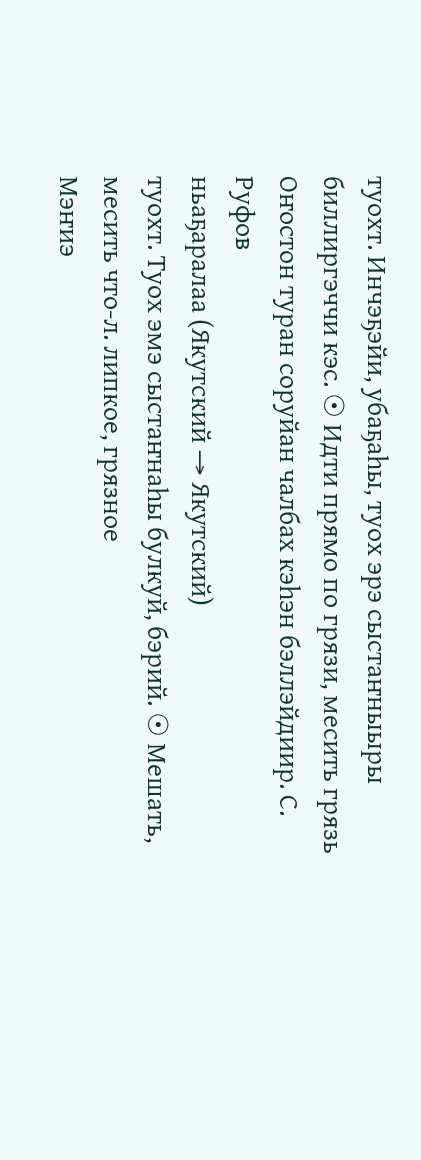туохт. Инчэҕэйи, убаҕаһы, туох эрэ сыстаҥныыры биллиргэччи кэс. ☉ Идти прямо по грязи, месить грязь
Оҥостон туран соруйан чалбах кэһэн бэллэйдиир. С. Руфов
ньаҕаралаа (Якутский → Якутский)
туохт. Туох эмэ сыстаҥнаһы булкуй, бэрий. ☉ Мешать, месить что-л. липкое, грязное
Мэҥиэ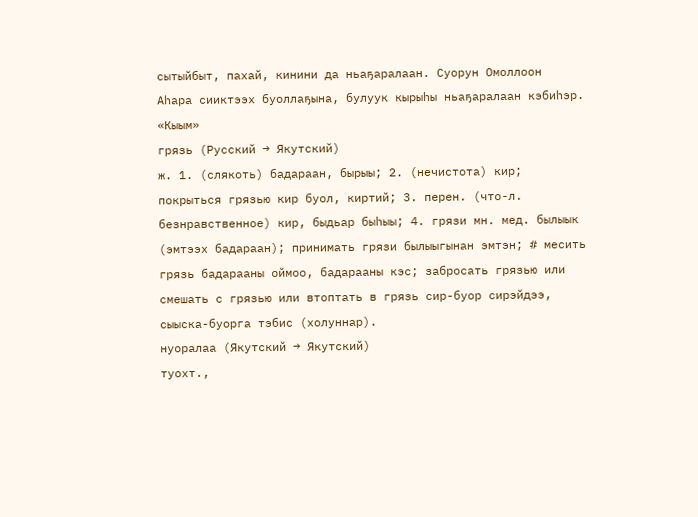сытыйбыт, пахай, кинини да ньаҕаралаан. Суорун Омоллоон
Аһара сииктээх буоллаҕына, булуук кырыһы ньаҕаралаан кэбиһэр. «Кыым»
грязь (Русский → Якутский)
ж. 1. (слякоть) бадараан, бырыы; 2. (нечистота) кир; покрыться грязью кир буол, киртий; 3. перен. (что-л. безнравственное) кир, быдьар быһыы; 4. грязи мн. мед. былыык (эмтээх бадараан); принимать грязи былыыгынан эмтэн; # месить грязь бадарааны оймоо, бадарааны кэс; забросать грязью или смешать с грязью или втоптать в грязь сир-буор сирэйдээ, сыыска-буорга тэбис (холуннар).
нуоралаа (Якутский → Якутский)
туохт.,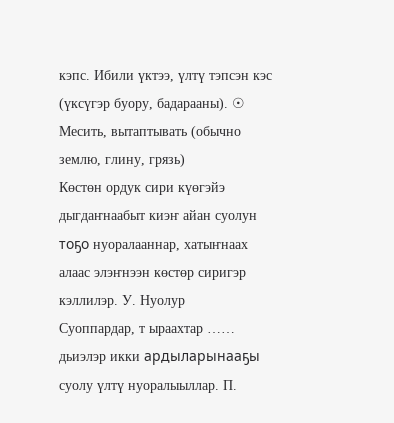кэпс. Ибили үктээ, үлтү тэпсэн кэс (үксүгэр буору, бадарааны). ☉ Месить, вытаптывать (обычно землю, глину, грязь)
Көстөн ордук сири күөгэйэ дыгдаҥнаабыт киэҥ айан суолун тоҕо нуоралааннар, хатыҥнаах алаас элэҥнээн көстөр сиригэр кэллилэр. У. Нуолур
Суоппардар, т ыраахтар …… дьиэлэр икки ардыларынааҕы суолу үлтү нуоралыыллар. П.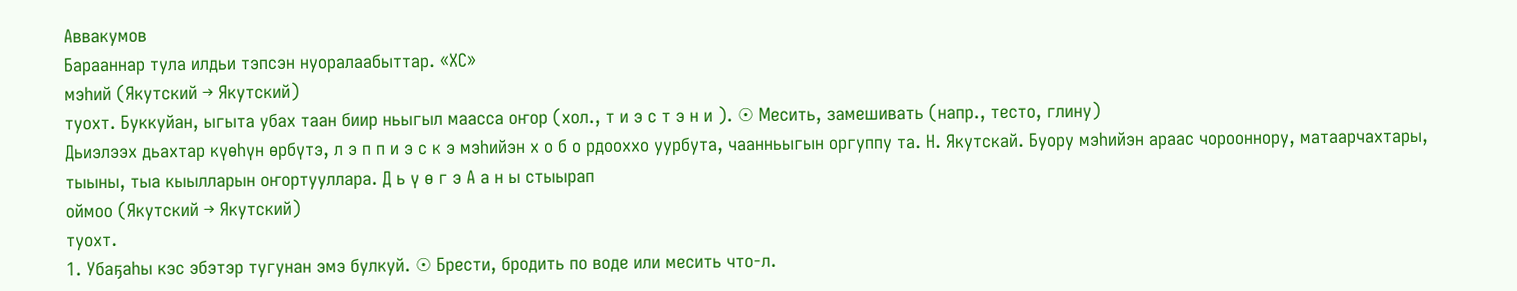Аввакумов
Барааннар тула илдьи тэпсэн нуоралаабыттар. «ХС»
мэһий (Якутский → Якутский)
туохт. Буккуйан, ыгыта убах таан биир ньыгыл маасса оҥор (хол., т и э с т э н и ). ☉ Месить, замешивать (напр., тесто, глину)
Дьиэлээх дьахтар күөһүн өрбүтэ, л э п п и э с к э мэһийэн х о б о рдооххо уурбута, чаанньыгын оргуппу та. Н. Якутскай. Буору мэһийэн араас чорооннору, матаарчахтары, тыыны, тыа кыылларын оҥортууллара. Д ь ү ө г э А а н ы стыырап
оймоо (Якутский → Якутский)
туохт.
1. Убаҕаһы кэс эбэтэр тугунан эмэ булкуй. ☉ Брести, бродить по воде или месить что-л.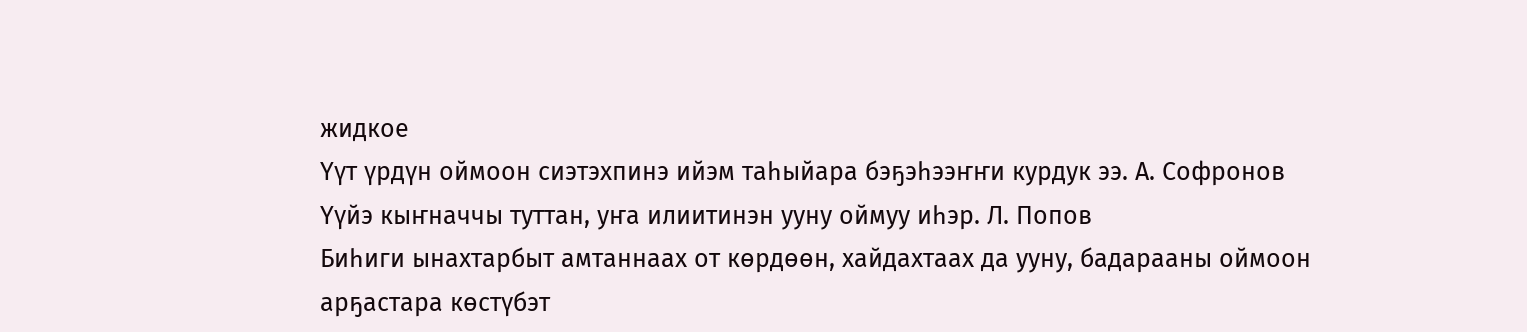жидкое
Үүт үрдүн оймоон сиэтэхпинэ ийэм таһыйара бэҕэһээҥҥи курдук ээ. А. Софронов
Үүйэ кыҥначчы туттан, уҥа илиитинэн ууну оймуу иһэр. Л. Попов
Биһиги ынахтарбыт амтаннаах от көрдөөн, хайдахтаах да ууну, бадарааны оймоон арҕастара көстүбэт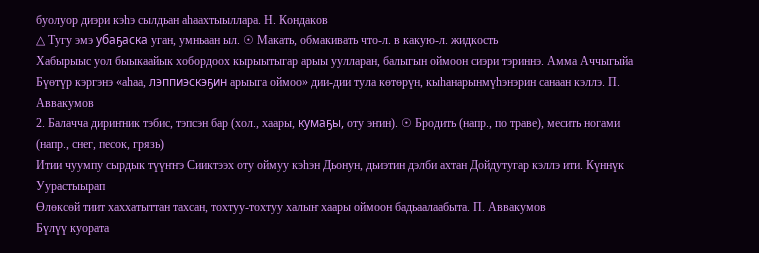буолуор диэри кэһэ сылдьан аһаахтыыллара. Н. Кондаков
△ Тугу эмэ убаҕаска уган, умньаан ыл. ☉ Макать, обмакивать что-л. в какую-л. жидкость
Хабырыыс уол быыкаайык хобордоох кырыытыгар арыы уулларан, балыгын оймоон сиэри тэриннэ. Амма Аччыгыйа
Бүөтүр кэргэнэ «аһаа, лэппиэскэҕин арыыга оймоо» дии-дии тула көтөрүн, кыһанарынмүһэнэрин санаан кэллэ. П. Аввакумов
2. Балачча дириҥник тэбис, тэпсэн бар (хол., хаары, кумаҕы, оту эҥин). ☉ Бродить (напр., по траве), месить ногами (напр., снег, песок, грязь)
Итии чуумпу сырдык түүҥҥэ Сииктээх оту оймуу кэһэн Дьонун, дьиэтин дэлби ахтан Дойдутугар кэллэ ити. Күннүк Уурастыырап
Өлөксөй тиит хаххатыттан тахсан, тохтуу-тохтуу халыҥ хаары оймоон бадьаалаабыта. П. Аввакумов
Бүлүү куората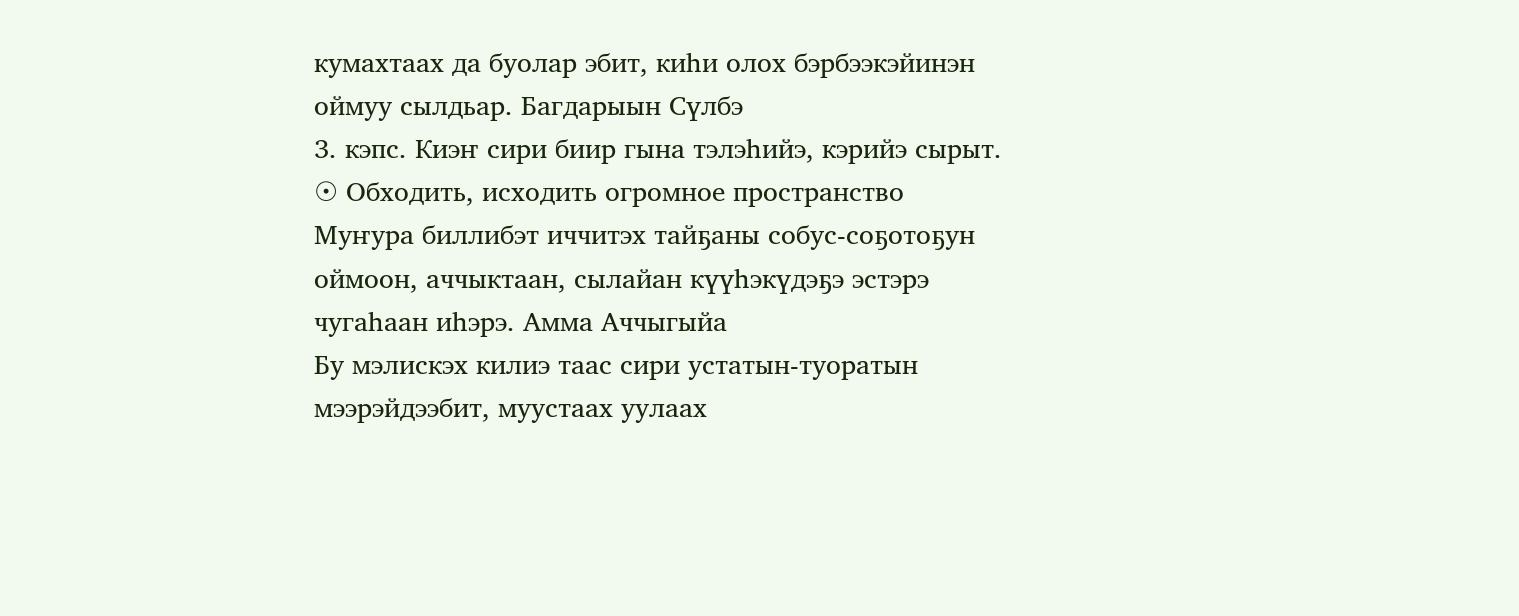кумахтаах да буолар эбит, киһи олох бэрбээкэйинэн оймуу сылдьар. Багдарыын Сүлбэ
3. кэпс. Киэҥ сири биир гына тэлэһийэ, кэрийэ сырыт. ☉ Обходить, исходить огромное пространство
Муҥура биллибэт иччитэх тайҕаны собус-соҕотоҕун оймоон, аччыктаан, сылайан күүһэкүдэҕэ эстэрэ чугаһаан иһэрэ. Амма Аччыгыйа
Бу мэлискэх килиэ таас сири устатын-туоратын мээрэйдээбит, муустаах уулаах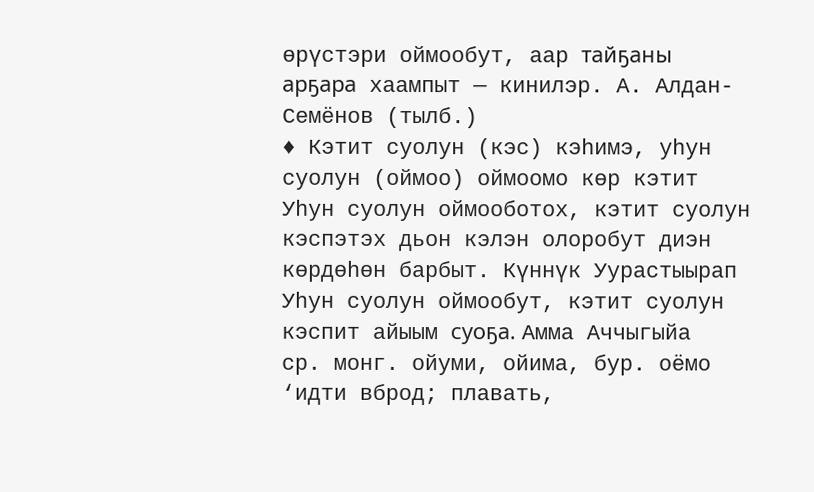өрүстэри оймообут, аар тайҕаны арҕара хаампыт — кинилэр. А. Алдан-Семёнов (тылб.)
♦ Кэтит суолун (кэс) кэһимэ, уһун суолун (оймоо) оймоомо көр кэтит
Уһун суолун оймооботох, кэтит суолун кэспэтэх дьон кэлэн олоробут диэн көрдөһөн барбыт. Күннүк Уурастыырап
Уһун суолун оймообут, кэтит суолун кэспит айыым суоҕа. Амма Аччыгыйа
ср. монг. ойуми, ойима, бур. оёмо ‘идти вброд; плавать,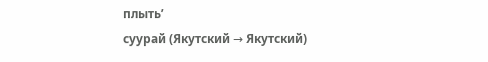плыть’
суурай (Якутский → Якутский)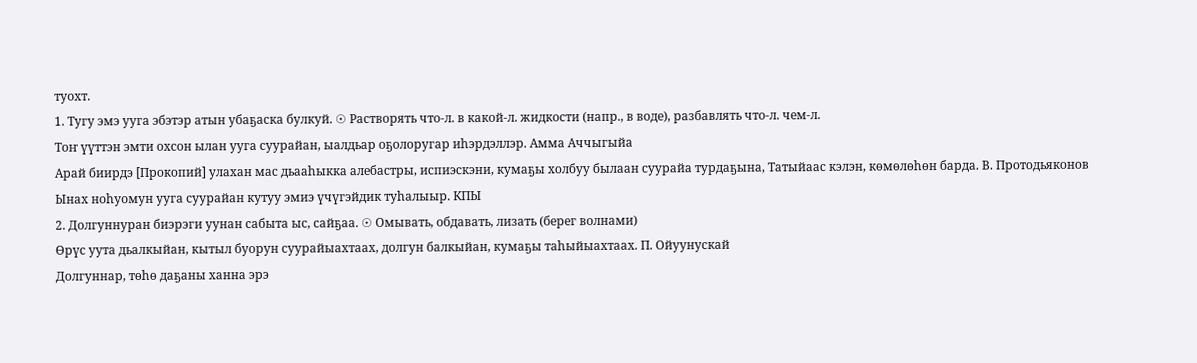туохт.
1. Тугу эмэ ууга эбэтэр атын убаҕаска булкуй. ☉ Растворять что-л. в какой-л. жидкости (напр., в воде), разбавлять что-л. чем-л.
Тоҥ үүттэн эмти охсон ылан ууга суурайан, ыалдьар оҕолоругар иһэрдэллэр. Амма Аччыгыйа
Арай биирдэ [Прокопий] улахан мас дьааһыкка алебастры, испиэскэни, кумаҕы холбуу былаан суурайа турдаҕына, Татыйаас кэлэн, көмөлөһөн барда. В. Протодьяконов
Ынах ноһуомун ууга суурайан кутуу эмиэ үчүгэйдик туһалыыр. КПЫ
2. Долгуннуран биэрэги уунан сабыта ыс, сайҕаа. ☉ Омывать, обдавать, лизать (берег волнами)
Өрүс уута дьалкыйан, кытыл буорун суурайыахтаах, долгун балкыйан, кумаҕы таһыйыахтаах. П. Ойуунускай
Долгуннар, төһө даҕаны ханна эрэ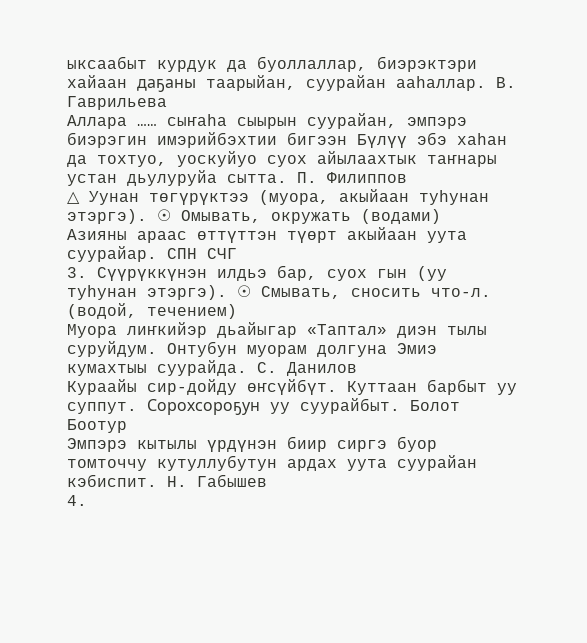ыксаабыт курдук да буоллаллар, биэрэктэри хайаан даҕаны таарыйан, суурайан ааһаллар. В. Гаврильева
Аллара …… сыҥаһа сыырын суурайан, эмпэрэ биэрэгин имэрийбэхтии бигээн Бүлүү эбэ хаһан да тохтуо, уоскуйуо суох айылаахтык таҥнары устан дьулуруйа сытта. П. Филиппов
△ Уунан төгүрүктээ (муора, акыйаан туһунан этэргэ). ☉ Омывать, окружать (водами)
Азияны араас өттүттэн түөрт акыйаан уута суурайар. СПН СЧГ
3. Сүүрүккүнэн илдьэ бар, суох гын (уу туһунан этэргэ). ☉ Смывать, сносить что-л. (водой, течением)
Муора лиҥкийэр дьайыгар «Таптал» диэн тылы суруйдум. Онтубун муорам долгуна Эмиэ кумахтыы суурайда. С. Данилов
Кураайы сир-дойду өҥсүйбүт. Куттаан барбыт уу суппут. Сорохсороҕун уу суурайбыт. Болот Боотур
Эмпэрэ кытылы үрдүнэн биир сиргэ буор томточчу кутуллубутун ардах уута суурайан кэбиспит. Н. Габышев
4.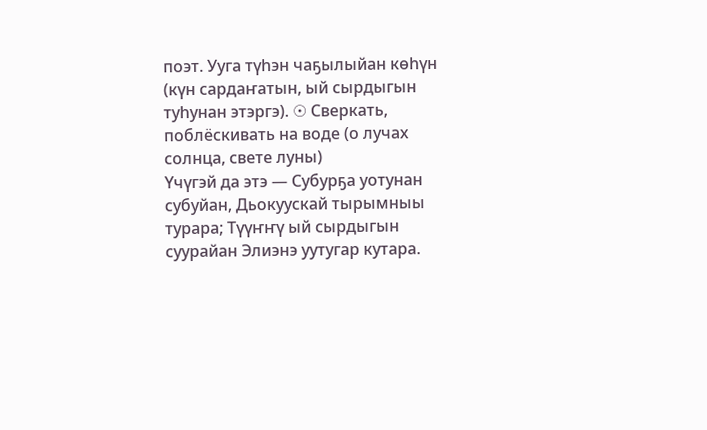поэт. Ууга түһэн чаҕылыйан көһүн (күн сардаҥатын, ый сырдыгын туһунан этэргэ). ☉ Сверкать, поблёскивать на воде (о лучах солнца, свете луны)
Үчүгэй да этэ — Субурҕа уотунан субуйан, Дьокуускай тырымныы турара; Түүҥҥү ый сырдыгын суурайан Элиэнэ уутугар кутара.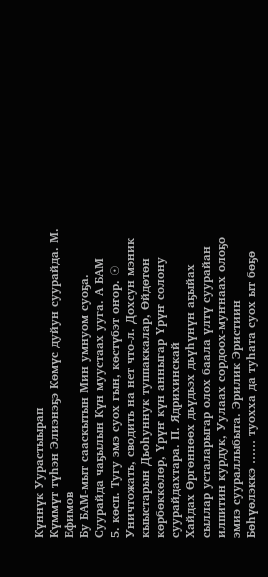Күннүк Уурастыырап
Күммүт түһэн Элиэнэҕэ Көмүс дуйун суурайда. М. Ефимов
Бу БАМ-мыт сааскытын Мин умнуом суоҕа. Суурайда чаҕылын Күн муустаах ууга. А БАМ
5. көсп. Тугу эмэ суох гын, көстүбэт оҥор. ☉ Уничтожать, сводить на нет что-л. Дохсун мэник кыыстарын Дьоһуннук туппаккалар, Өйдөтөн көрбөккөлөр, Үрүҥ күн анныгар Үрүҥ солону суурайдахтара. П. Ядрихинскай
Хайдах Өргөннөөх дьүдьэх дьүһүнүн аҕыйах сыллар усталарыгар олох баала үлтү суурайан илпитин курдук, Уулаах сордоох-муҥнаах олоҕо эмиэ суураллыбыта. Эрилик Эристиин
Бөһүөлэккэ …… туохха да туһата суох ыт бөҕө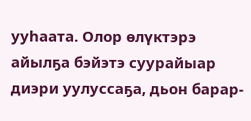ууһаата. Олор өлүктэрэ айылҕа бэйэтэ суурайыар диэри уулуссаҕа, дьон барар-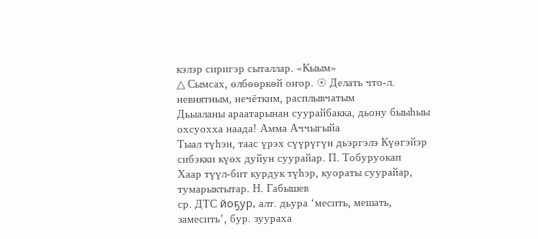кэлэр сиригэр сыталлар. «Кыым»
△ Сымсах, өлбөөркөй оҥор. ☉ Делать что-л. невнятным, нечётким, расплывчатым
Дьыаланы араатарынан суурайбакка, дьону быыһыы охсуохха наада! Амма Аччыгыйа
Тыал түһэн, таас үрэх сүүрүгүн дьэргэлэ Күөгэйэр сибэкки күөх дуйун суурайар. П. Тобуруокап
Хаар түүл-бит курдук түһэр, куораты суурайар, тумарыктытар. Н. Габышев
ср. ДТС йоҕур, алт. дьура ‘месить, мешать, замесить’, бур. зуураха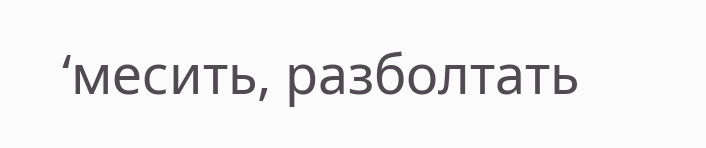‘месить, разболтать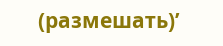(размешать)’